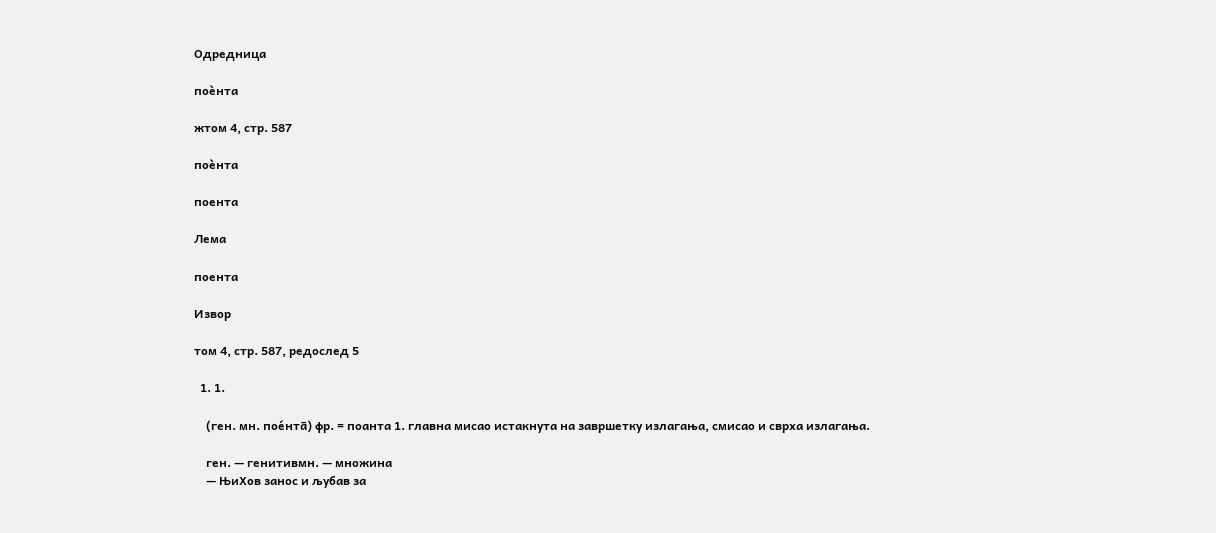Одредница

поѐнта

жтом 4, стр. 587

поѐнта

поента

Лема

поента

Извор

том 4, стр. 587, редослед 5

  1. 1.

    (ген. мн. пое́нта̄) фр. = поанта 1. главна мисао истакнута на завршетку излагања, смисао и сврха излагања.

    ген. — генитивмн. — множина
    — ЊиХов занос и љубав за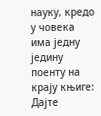науку, кредо у човека има једну једину поенту на крају књиге: Дајте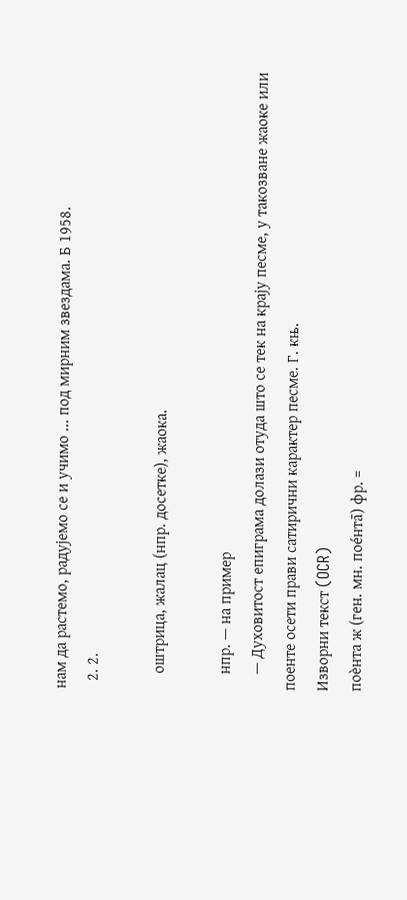нам да растемо, радујемо се и учимо ... под мирним звездама. Б 1958.
  2. 2.

    оштрица, жалац (нпр. досетке), жаока.

    нпр. — на пример
    — Духовитост епиграма долази отуда што се тек на крају песме, у такозване жаоке или поенте осети прави сатирични карактер песме. Г. књ.
Изворни текст (OCR)
поѐнта ж (ген. мн. пое́нта̄) фр. =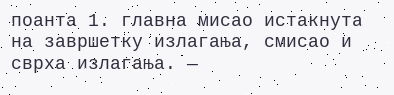поанта 1. главна мисао истакнута на завршетку излагања, смисао и сврха излагања. —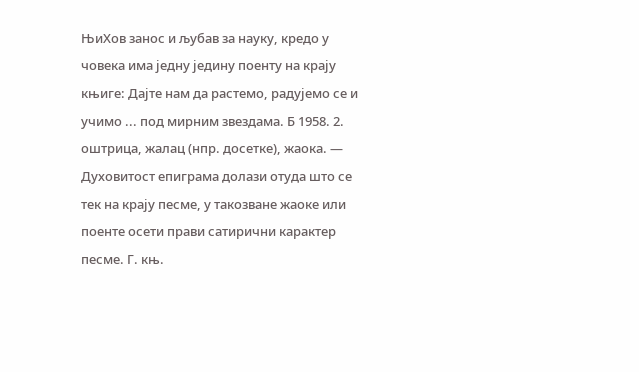ЊиХов занос и љубав за науку, кредо у човека има једну једину поенту на крају књиге: Дајте нам да растемо, радујемо се и учимо ... под мирним звездама. Б 1958. 2. оштрица, жалац (нпр. досетке), жаока. — Духовитост епиграма долази отуда што се тек на крају песме, у такозване жаоке или поенте осети прави сатирични карактер песме. Г. књ.